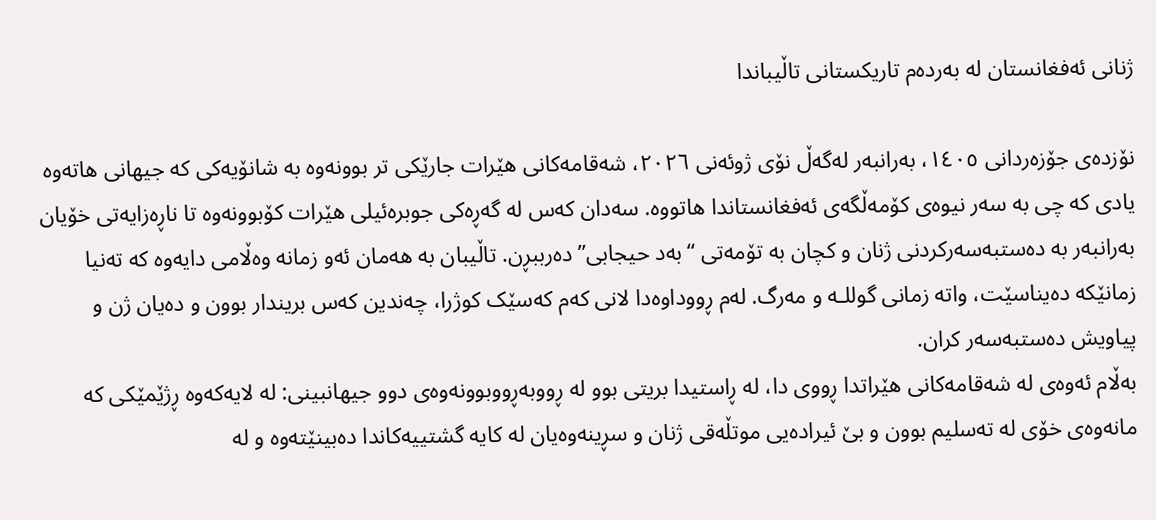ژنانی ئەفغانستان لە بەردەم تاریکستانی تاڵیباندا

نۆزدەی جۆزەردانی ١٤٠٥، بەرانبەر لەگەڵ نۆی ژوئەنی ٢٠٢٦، شەقامەکانی هێرات جارێکی تر بوونەوە بە شانۆیەکی کە جیهانی هاتەوە یادی کە چی بە سەر نیوەی کۆمەڵگەی ئەفغانستاندا هاتووە. سەدان کەس لە گەڕەکی جوبرەئیلی هێرات کۆبوونەوە تا ناڕەزایەتی خۆیان بەرانبەر بە دەستبەسەرکردنی ژنان و کچان بە تۆمەتی “بەد حیجابی” دەرببڕن. تاڵیبان بە هەمان ئەو زمانە وەڵامی دایەوە کە تەنیا زمانێکە دەیناسێت، واتە زمانی گوللـە و مەرگ. لەم ڕووداوەدا لانی کەم کەسێک کوژرا، چەندین کەس بریندار بوون و دەیان ژن و پیاویش دەستبەسەر کران.
بەڵام ئەوەی لە شەقامەکانی هێراتدا ڕووی دا، لە ڕاستیدا بریتی بوو لە ڕووبەڕووبوونەوەی دوو جیهانبینی: لە لایەکەوە ڕژێمێکی کە مانەوەی خۆی لە تەسلیم بوون و بێ ئیرادەیی موتڵەقی ژنان و سڕینەوەیان لە کایە گشتییەکاندا دەبینێتەوە و لە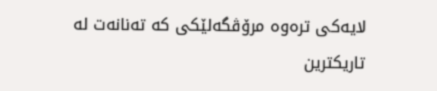لایەکی ترەوە مرۆڤگەلێکی کە تەنانەت لە تاریکترین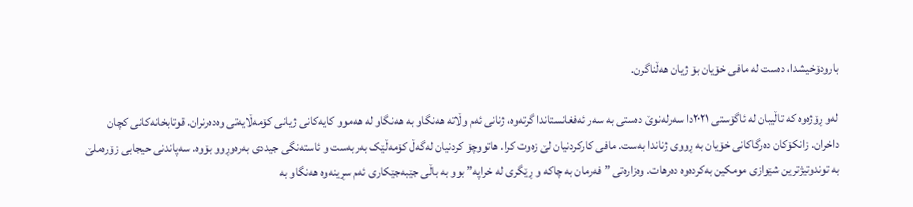بارودۆخیشدا، دەست لە مافی خۆیان بۆ ژیان هەڵناگرن.

لەو ڕۆژەوە کە تاڵیبان لە ئاگۆستی ٢٠٢١دا سەرلەنوێ دەستی بە سەر ئەفغانستاندا گرتەوە، ژنانی ئەم وڵاتە هەنگاو بە هەنگاو لە هەموو کایەکانی ژیانی کۆمەڵایەتی وەدەرنران. قوتابخانەکانی کچان داخران. زانکۆکان دەرگاکانی خۆیان بە ڕووی ژناندا بەست. مافی کارکردنیان لێ زەوت کرا. هاتووچۆ کردنیان لەگەڵ کۆمەڵێک بەربەست و ئاستەنگی جیددی بەرەوڕوو بۆوە. سەپاندنی حیجابی زۆرەملێ بە توندوتیژترین شێوازی مومکین بەکردەوە دەرهات. وەزارەتی ” فەرمان بە چاکە و ڕێگری لە خراپە” بوو بە باڵی جێبەجێکاری ئەم سڕینەوە هەنگاو بە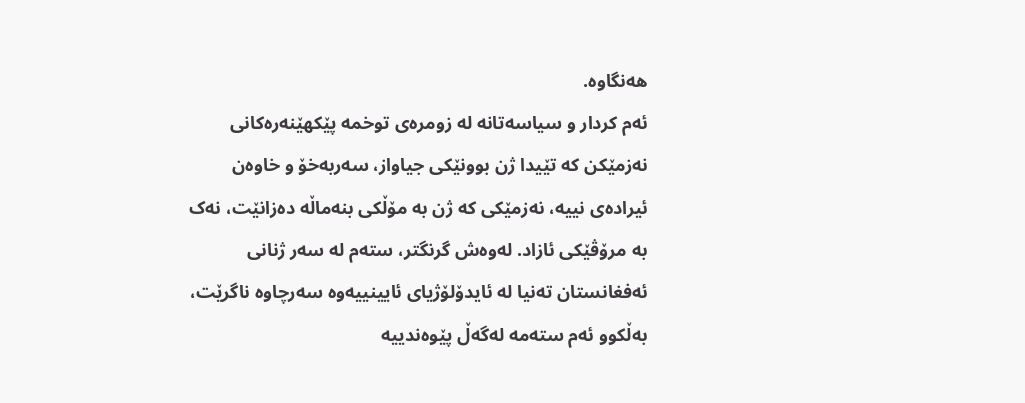هەنگاوە.
ئەم کردار و سیاسەتانە لە زومرەی توخمە پێکهێنەرەکانی نەزمێکن کە تێیدا ژن بوونێکی جیاواز، سەربەخۆ و خاوەن ئیرادەی نییە، نەزمێکی کە ژن بە مۆڵکی بنەماڵە دەزانێت، نەک بە مرۆڤێکی ئازاد. لەوەش گرنگتر، ستەم لە سەر ژنانی ئەفغانستان تەنیا لە ئایدۆلۆژیای ئایینییەوە سەرچاوە ناگرێت، بەڵکوو ئەم ستەمە لەگەڵ پێوەندییە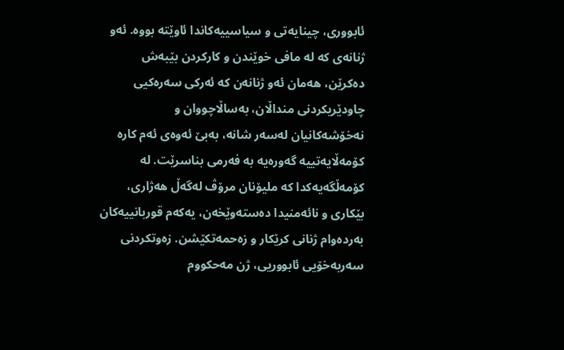ئابووری، چینایەتی و سیاسییەکاندا ئاوێتە بووە. ئەو ژنانەی کە لە مافی خوێندن و کارکردن بێبەش دەکرێن، هەمان ئەو ژنانەن کە ئەرکی سەرەکیی چاودێریکردنی منداڵان، بەساڵاچووان و نەخۆشەکانیان لەسەر شانە، بەبێ ئەوەی ئەم کارە کۆمەڵایەتییە گەورەیە بە فەرمی بناسرێت. لە کۆمەڵگەیەکدا کە ملیۆنان مرۆڤ لەگەڵ هەژاری، بێکاری و نائەمنیدا دەستەوێخەن، یەکەم قوربانییەکان بەردەوام ژنانی کرێکار و زەحمەتکێشن. زەوتکردنی سەربەخۆیی ئابووریی، ژن مەحکووم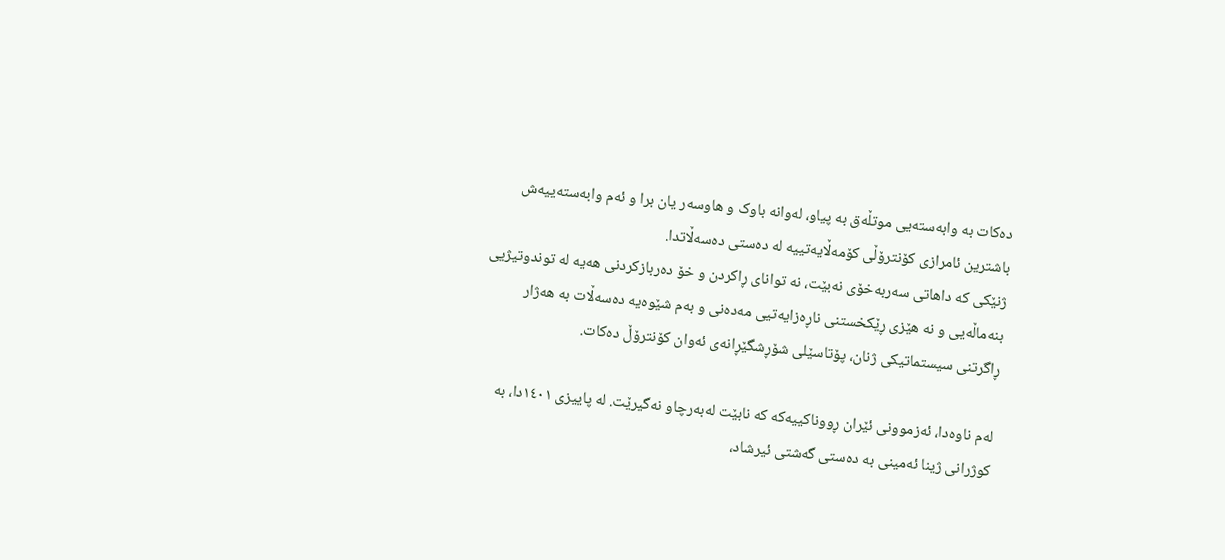دەکات بە وابەستەیی موتڵەق بە پیاو، لەوانە باوک و هاوسەر یان برا و ئەم وابەستەییەش باشترین ئامرازی کۆنترۆڵی کۆمەڵایەتییە لە دەستی دەسەڵاتدا.
ژنێکی کە داهاتی سەربەخۆی نەبێت، نە توانای ڕاکردن و خۆ دەربازکردنی هەیە لە توندوتیژیی بنەماڵەیی و نە هێزی ڕێکخستنی ناڕەزایەتیی مەدەنی و بەم شێوەیە دەسەڵات بە هەژار ڕاگرتنی سیستماتیکی ژنان، پۆتاسێلی شۆڕشگێڕانەی ئەوان کۆنترۆڵ دەکات.

له‌م ناوەدا، ئه‌زموونی ئێران ڕووناکییەکە که‌ نابێت لەبەرچاو نەگیرێت. له‌ پاییزی ١٤٠١دا، به‌ کوژرانی ژینا ئەمینی به‌ ده‌ستی گه‌شتی ئیرشاد،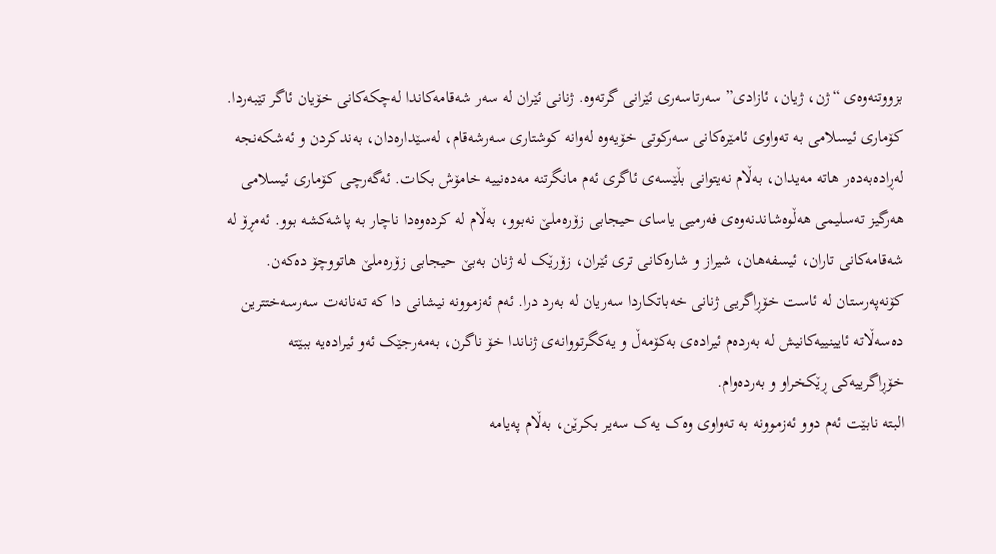بزووتنه‌وه‌ی “ژن، ژیان، ئازادی” سەرتاسەری ئێرانی گرته‌وه‌. ژنانی ئێران لە سەر شەقامەکاندا لەچکەکانی خۆیان ئاگر تێبەردا. کۆماری ئیسلامی بە تەواوی ئامێرەکانی سەرکوتی خۆیەوە لەوانە کوشتاری سەرشەقام، لەسێدارەدان، بەندکردن و ئەشکەنجە لەڕادەبەدەر هاتە مەیدان، بەڵام نەیتوانی بڵێسەی ئاگری ئەم مانگرتنە مەدەنییە خامۆش بکات. ئەگەرچی کۆماری ئیسلامی هەرگیز تەسلیمی هەڵوەشاندنەوەی فەرمیی یاسای حیجابی زۆرەملێ نەبوو، بەڵام لە کردەوەدا ناچار بە پاشەکشە بوو. ئەمڕۆ لە شەقامەکانی تاران، ئیسفەهان، شیراز و شارەکانی تری ئێران، زۆرێک لە ژنان بەبێ حیجابی زۆرەملێ هاتووچۆ دەکەن. کۆنەپەرستان لە ئاست خۆڕاگریی ژنانی خەباتکاردا سەریان لە بەرد درا. ئەم ئەزموونە نیشانی دا کە تەنانەت سەرسەختترین دەسەڵاتە ئایینییەکانیش لە بەردەم ئیرادەی بەکۆمەڵ و یەکگرتووانەی ژناندا خۆ ناگرن، بەمەرجێک ئەو ئیرادەیە ببێتە خۆڕاگرییەکی ڕێکخراو و بەردەوام.
البته نابێت ئەم دوو ئەزموونە بە تەواوی وەک یەک سەیر بکرێن، بەڵام پەیامە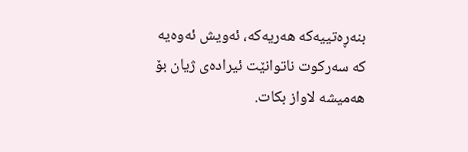بنەڕەتییەکە هەریەکە، ئەویش ئەوەیە کە سەرکوت ناتوانێت ئیرادەی ژیان بۆ هەمیشە لاواز بکات.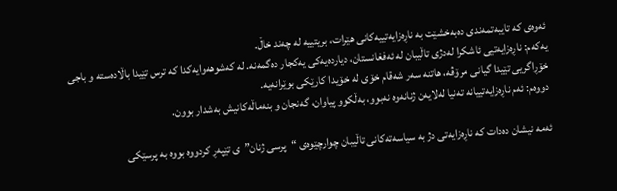ئەوەی کە تایبەتمەندی دەبەخشێت بە ناڕەزایەتییەکانی هێرات، بریتییە لە چەند خاڵ.
یەکەم: ناڕەزایەتیی ئاشکرا لەدژی تاڵیبان لە ئەفغانستان، دیاردەیەکی یەکجار دەگمەنە. لە کەشوھەوایەکدا کە ترس تێیدا باڵادەستە و باجی خۆڕاگریی تێیدا گیانی مرۆڤە، هاتنە سەر شەقام خۆی لە خۆیدا کارێکی بوێرانەیە.
دووەم: ئەم ناڕەزایەتییانە تەنیا لەلایەن ژنانەوە نەبوو، بەڵکوو پیاوان، گەنجان و بنەماڵەکانیش بەشدار بوون.

ئەمە نیشان دەدات کە ناڕەزایەتی دژ بە سیاسەتەکانی تاڵیبان چوارچێوەی “پرسی ژنان”ی تێپەڕ کردووە بووە بە پرسێکی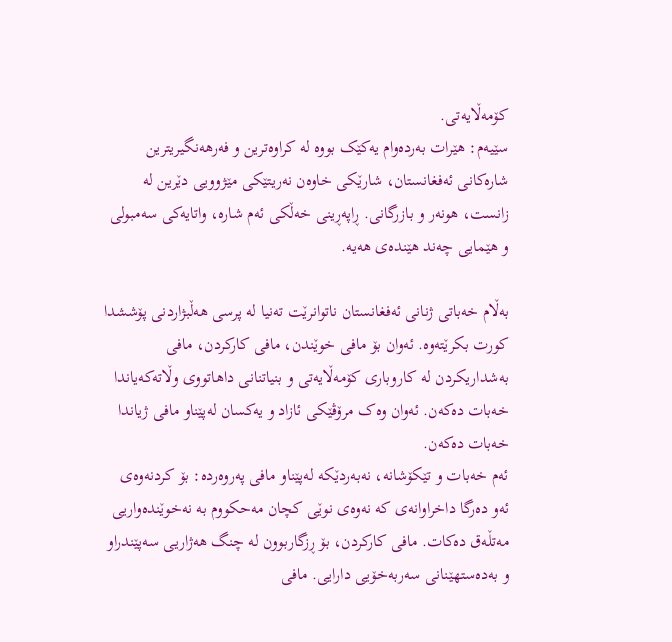کۆمەڵایەتی.
سێیەم: هێرات بەردەوام یەکێک بووە لە کراوەترین و فەرهەنگیریترین شارەکانی ئەفغانستان، شارێکی خاوەن نەریتێکی مێژوویی دێرین لە زانست، هونەر و بازرگانی. ڕاپەڕینی خەڵکی ئەم شارە، واتایەکی سەمبولی و هێمایی چەند هێندەی هەیە.

بەڵام خەباتی ژنانی ئەفغانستان ناتوانرێت تەنیا لە پرسی هەڵبژاردنی پۆششدا کورت بکرێتەوە. ئەوان بۆ مافی خوێندن، مافی کارکردن، مافی بەشداریکردن لە کاروباری کۆمەڵایەتی و بنیاتنانی داهاتووی وڵاتەکەیاندا خەبات دەکەن. ئەوان وەک مرۆڤێکی ئازاد و یەکسان لەپێناو مافی ژیاندا خەبات دەکەن.
ئەم خەبات و تێکۆشانە، نەبەردێکە لەپێناو مافی پەروەردە: بۆ کردنەوەی ئەو دەرگا داخراوانەی کە نەوەی نوێی کچان مەحکووم بە نەخوێندەواریی مەتڵەق دەکات. مافی کارکردن، بۆ ڕزگاربوون لە چنگ هەژاریی سەپێندراو و بەدەستهێنانی سەربەخۆیی دارایی. مافی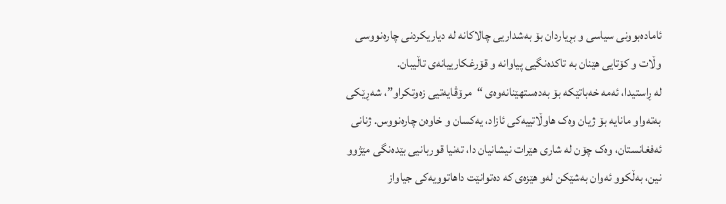ئامادەبوونی سیاسی و بڕیاردان بۆ بەشداریی چالاکانە لە دیاریکردنی چارەنووسی وڵات و کۆتایی هێنان بە تاکدەنگیی پیاوانە و قۆرغکارییانەی تاڵیبان.
له ڕاستیدا، ئەمە خەباتێکە بۆ بەدەستهێنانەوەی “مرۆڤایەتیی زەوتکراو”، شەڕێکی بەتەواو مانایە بۆ ژیان وەک هاوڵاتییەکی ئازاد، یەکسان و خاوەن چارەنووس. ژنانی ئەفغانستان، وەک چۆن لە شاری هێرات نیشانیان دا، تەنیا قوربانیی بێدەنگی مێژوو نین، بەڵکوو ئەوان بەشێکن لەو هێزەی کە دەتوانێت داهاتوویەکی جیاواز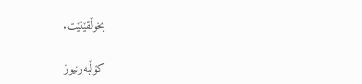بخوڵقێنێت.

کۆڵبەرنیوز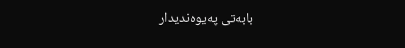بابەتی پەیوەندیدار